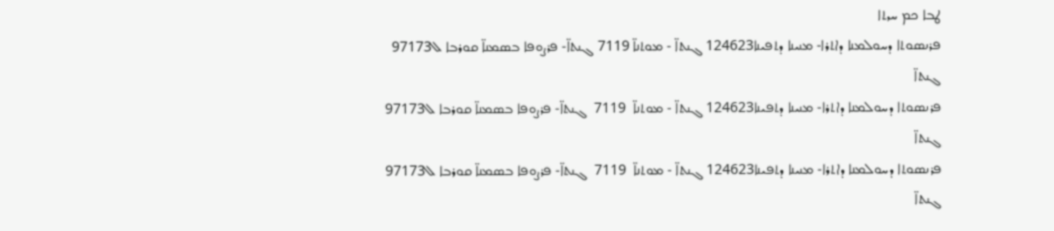ܛܒܐ ܟܡ ܚܖܬܐ
ܦܪܢܣܘܬܐ ܕܚܘܠܡܢܐ ܕܐܬܪܐ- ܡܢܝܢܐ ܕܬܦܝܢܐ124623 ܓܢܬܐ̈ - ܡܘܬܢܐ̈ 7119 ܓܢܬܐ̈- ܦܪܨܘܦܐ ܒܣܡܢܐ̈ ܩܘܪܒܐ ܠ97173 ܓܢܬܐ̈
ܦܪܢܣܘܬܐ ܕܚܘܠܡܢܐ ܕܐܬܪܐ- ܡܢܝܢܐ ܕܬܦܝܢܐ124623 ܓܢܬܐ̈ - ܡܘܬܢܐ̈  7119  ܓܢܬܐ̈- ܦܪܨܘܦܐ ܒܣܡܢܐ̈ ܩܘܪܒܐ ܠ97173  ܓܢܬܐ̈
ܦܪܢܣܘܬܐ ܕܚܘܠܡܢܐ ܕܐܬܪܐ- ܡܢܝܢܐ ܕܬܦܝܢܐ124623 ܓܢܬܐ̈ - ܡܘܬܢܐ̈  7119  ܓܢܬܐ̈- ܦܪܨܘܦܐ ܒܣܡܢܐ̈ ܩܘܪܒܐ ܠ97173  ܓܢܬܐ̈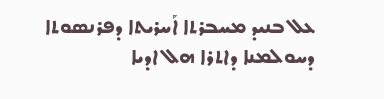ܥܠ ܒܢܝܕ ܡܚܒܪܬܐ ܐܰܚܪܝܬܐ ܕܦܪܢܣܘܬܐ ܕܚܘܠܡܢܐ ܕܐܬܪܐ ܗܠ ܐܕܝܐ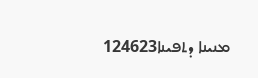ܡܢܝܢܐ ܕܬܦܝܢܐ124623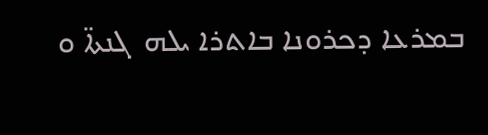ܒܡܪܥܐ ܕܟܪܘܢܐ ܒܐܬܪܐ ܝܠܗ  ܓܢܬܐ̈ ܘ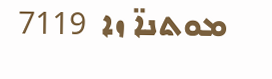ܡܘܬܢܐ̈ ܙܐ  7119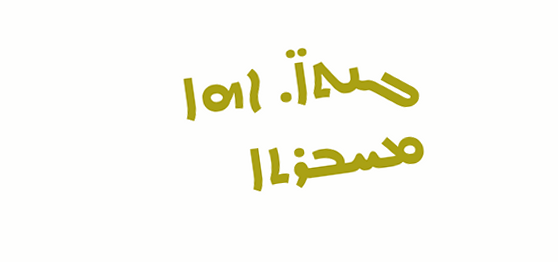ܓܢܬܐ̈. ܐܗܐ ܡܚܒܪܬܐ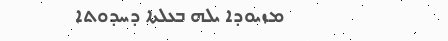ܡܙܝܘܕܐ ܝܠܗ ܒܥܠܬܐ ܕܚܕܘܬܐ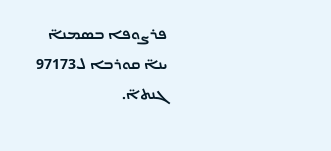ܦܪܨܘܦܐ ܒܣܡܢܐ̈ ܝܢܐ̈ ܩܘܪܒܐ ܠ97173  ܓܢܬܐ̈.